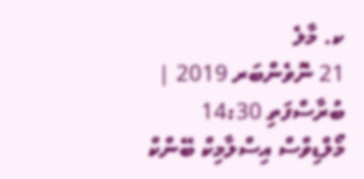ކ. މާލެ
21 ނޮވެންބަރ 2019 | ބުރާސްފަތި 14:30
މޯލްޑިވްސް އިސްލާމިކް ބޭންކް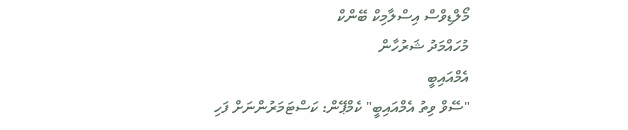މޯލްޑިވްސް އިސްލާމިކް ބޭންކް
މުހައްމަދު ޝަރުހާން
އެމްއައިބީ
"ސޭވް ވިތު އެމްއައިބީ" ކެމްޕޭން: ކަސްޓަމަރުންނަށް ފަހި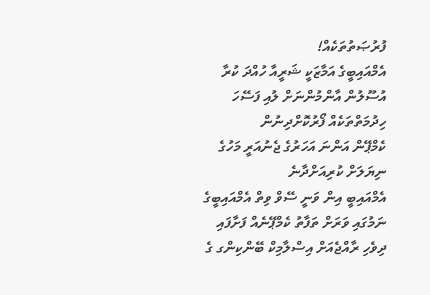ފުރުޞަތުތަކެއް!
އެމްއައިބީގެ އަމާޒަކީ ޝަރީއާ ހުއްދަ ކުރާ އުސޫލުން އާންމުންނަށް ލުއި ފަސޭހަ ހިދުމަތްތަކެއް ފޯރުކޮށްދިނުން
ކެމްޕޭން އަންނަ އަހަރުގެ ޖެނުއަރީ މަހުގެ ނިޔަލަށް ކުރިއަށްދާނެ
އެމްއައިބީ އިން ވަނީ ސޭވް ވިތް އެމްއައިބީގެ ނަމުގައި ވަރަށް ތަފާތު ކެމްޕޭނެއް ފަށާފައި
ދިވެހި ރާއްޖެއަށް އިސްލާމިކް ބޭންކިންގ ގެ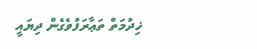ޚިދުމަތް ތަޢާރަފުވެގެން ދިޔައީ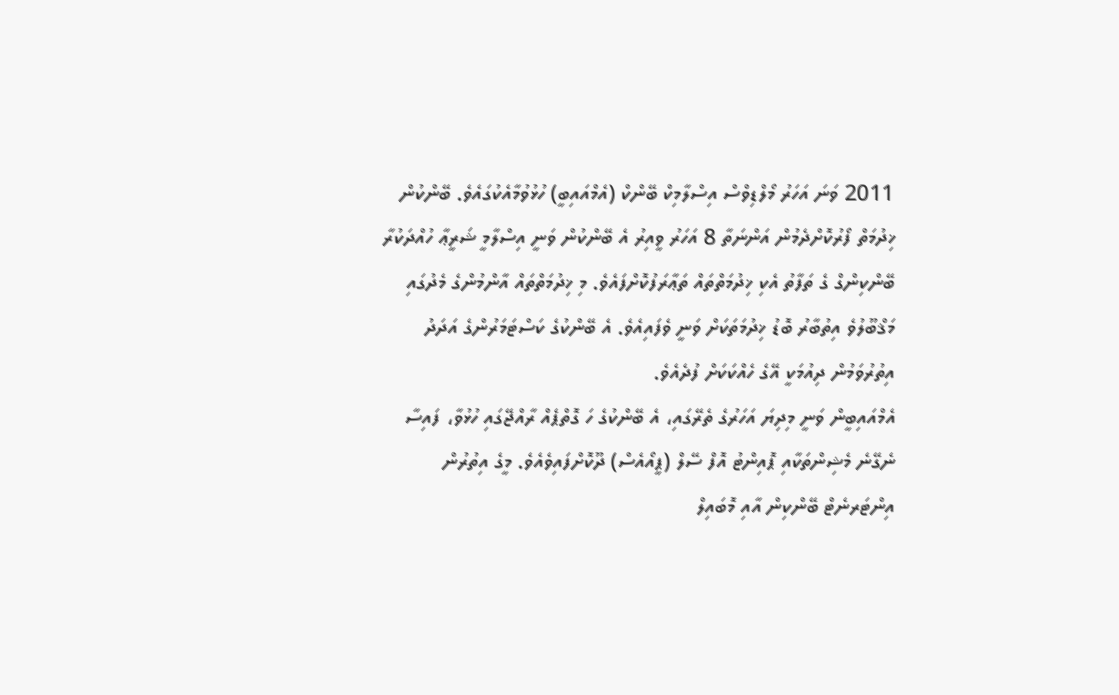2011 ވަނަ އަހަރު މޯލްޑިވްސް އިސްލާމިކް ބޭންކް (އެމްއައިބީ) ހުޅުވުމާއެކުގައެވެ. ބޭންކުން ޚިދުމަތް ފޯރުކޮށްދެމުން އަންނަތާ 8 އަހަރު ވީއިރު އެ ބޭންކުން ވަނީ އިސްލާމީ ޝަރީޢާ ހުއްދަކުރާ ބޭންކިންގް ގެ ތަފާތު އެކި ޚިދުމަތްތައް ތަޢާރަފުކޮށްފައެވެ. މި ޚިދުމަތްތައް އާންމުންގެ މެދުގައި މަޤްބޫލުވެ އިތުބާރު ބޮޑު ޚިދުމަތަކަށް ވަނީ ވެފައިއެވެ. އެ ބޭންކުގެ ކަސްޓަމަރުންގެ އަދަދު އިތުރުވަމުން ދިއުމަކީ އޭގެ ހެއްކަކަށް ފުދެއެވެ.
އެމްއައިބީން ވަނީ މިދިޔަ އަހަރުގެ ތެރޭގައި، އެ ބޭންކުގެ ހަ ގޮތްޕެއް ރާއްޖޭގައި ހުޅުވާ، ފައިސާ ނެގޭނެ މެޝިންތަކާއި ޕޮއިންޓު އޮފް ސޭލް (ޕީއޯއެސް) ދޫކޮށްފައިވެއެވެ. މީގެ އިތުރުން އިންޓަރނެޓް ބޭންކިން އާއި މޮބައިލް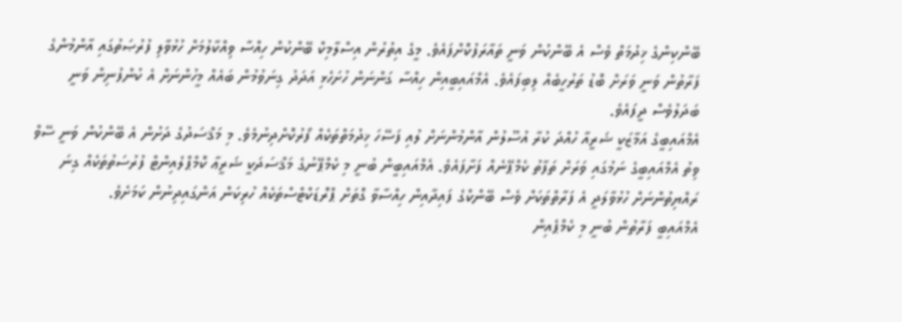ބޭންކިންގެ ޚިދުމަތް ވެސް އެ ބޭންކުން ވަނީ ތައާރަފުކޮށްފައެވެ. މީގެ އިތުރުން އިސްލާމިކް ބޭންކުން ހިއްސާ ވިއްކާލުމަށް ހުޅުވާލި ފުރުޞަތުގައި އާންމުންގެ ފަރާތުން ވަނީ ވަރަށް ބޮޑު ތަރުހީބެއް ލިބިފައެވެ. އެމްއައިބީއިން ހިއްސާ ގަންނަން ހުށަހެޅި އަދަދު ގިނަވުމުން ބައެއް މީހުންނަށް އެ ކުންފުނިން ވަނީ ބަދަލުވެސް ދީފައެވެ.
އެމްއައިބީގެ އަމާޒަކީ ޝަރީއާ ހުއްދަ ކުރާ އުސޫލުން އާންމުންނަށް ލުއި ފަސޭހަ ޚިދުމަތްތަކެއް ފޯރުކޮށްދިނުމެވެ. މި މަޤްސަދުގެ ދަށުން އެ ބޭންކުން ވަނީ ސޭވް ވިތު އެމްއައިބީގެ ނަމުގައި ވަރަށް ތަފާތު ކެމްޕޭނެއް ފަށާފައެވެ. އެމްއައިބީން ބުނީ މި ކެމްޕޭނުގެ މަޤްސަދަކީ ޝަރީޢާ ކޮމްޕްލެއިންޓް ފުރުސަތުތަކެއް ގިނަ ރައްޔިތުންނަށް ހުޅުވާލަދީ އެ ފަރާތްތަކަށް ވެސް ބޭންކްގެ ފައިދާއިން ހިއްސާވާ ގޮތަށް ޕްރޮޑަކްޓްސްތަކެއް ހުރިކަން އަންގައިދިނުން ކަމަށެވެ.
އެމްއައިބީ ފަރާތުން ބުނީ މި ކެމްޕެއިން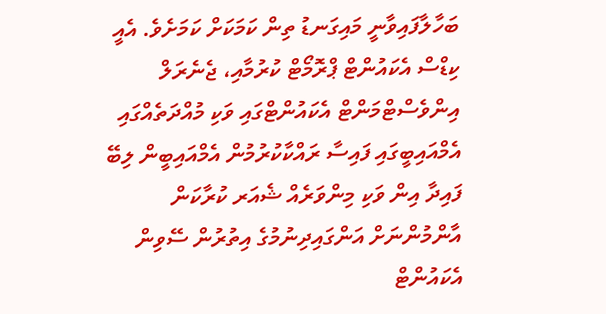ބަހާލާފައިވާނީ މައިގަނޑު ތިން ކަމަކަށް ކަމަށެވެ. އެއީ ކިޑްސް އެކައުންޓް ޕްރޮމޯޓް ކުރުމާއި، ޖެނެރަލް އިންވެސްޓްމަންޓް އެކައުންޓްގައި ވަކި މުއްދަތެއްގައި އެމްއައިބީގައި ފައިސާ ރައްކާކުރުމުން އެމްއައިބީން ލިބޭ ފައިދާ އިން ވަކި މިންވަރެއް ޝެއަރ ކުރާކަން އާންމުންނަށް އަންގައިދިނުމުގެ އިތުރުން ސޭވިން އެކައުންޓް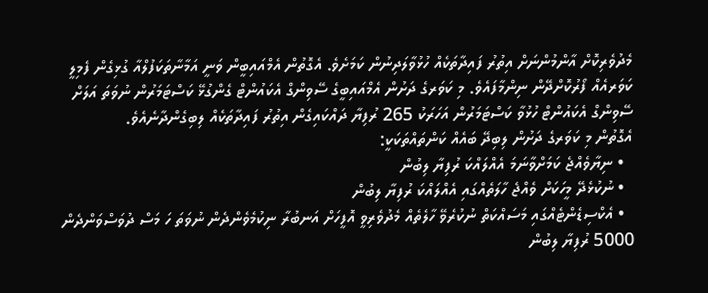މެދުވެރިކޮށް އާންމުންނަށް އިތުރު ފައިދާތަކެއް ހުޅުވާލަދިނުން ކަމަށެވެ. އެގޮތުން އެމްއައިބީން ވަނީ އަމާނާތަކަފުލްއާ ގުޅިގެން ފެމިލީ ކަވަރއެއް ފޯރުކޮށްދޭން ނިންމާފައެވެ. މި ކަވަރގެ ދަށުން އެމްއައިބީގެ ސޭވިންގް އެކައުންޓް ގެންގުޅޭ ކަސްޓަމަރުން ނުވަތަ އަލަށް ސޭވިންގް އެކައުންޓް ހުޅުވާ ކަސްޓަމަރުން އަހަރަކު 265 ރުފިޔާ ދައްކައިގެން އިތުރު ފައިދާތަކެއް ލިބިގެންދާނެއެވެ.
އެގޮތުން މި ކަވަރގެ ދަށުން ލިބިދޭ ބައެއް ކަންތައްތަކަކީ:
  • ނިޔާވެއްޖެ ކަމަށްވާނަމަ އެއްލައްކަ ރުފިޔާ ލިބުން
  • ނުކުޅެދޭ މީހަކަށް ވެއްޖެ ހާލަތެއްގައި އެއްލައްކަ ރުފިޔާ ލިބުން
  • އެކްސިޑެންޓެއްގައި މަސައްކަތް ނުކުރެވޭ ހާލެތެއް މެދުވެރިވީ އޮފީހަށް އަނބުރާ ނިކުމެވެންދެން ނުވަތަ ހަ މަސް ދުވަސްވަންދެން 5000 ރުފިޔާ ލިބުން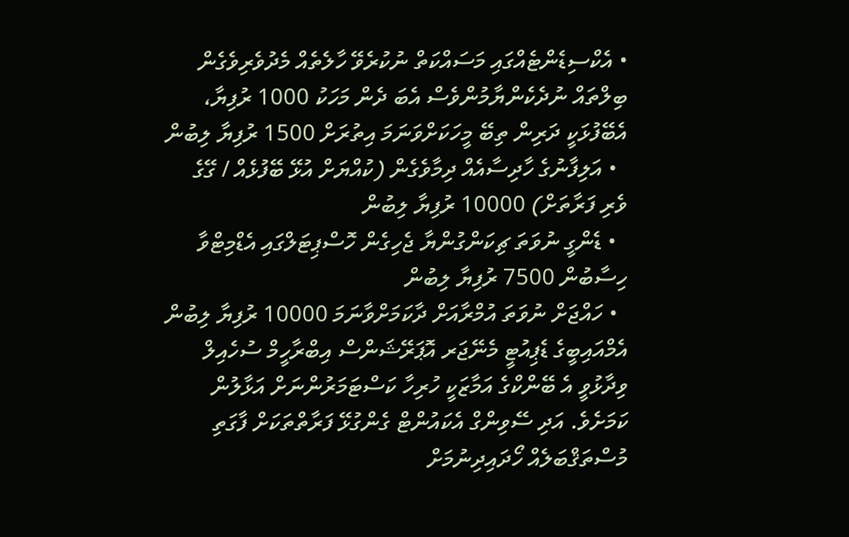• އެކްސިޑެންޓެއްގައި މަސައްކަތް ނުކުރެވޭ ހާލެތެއް މެދުވެރިވެގެން ބިލްތައް ނުދެކެންޔާމުންވެސް އެބަ ދެން މަހަކު 1000 ރުފިޔާ، އެބޭފުޅަކީ ދަރިން ތިބޭ މީހަކަށްވަނަމަ އިތުރަށް 1500 ރުފިޔާ ލިބުން
  • އަލިފާނުގެ ހާދިސާއެއް ދިމާވެގެން (ކުއްޔަށް އުޅޭ ބޭފުޅެއް / ގޭގެ ވެރި ފަރާތަށް) 10000 ރުފިޔާ ލިބުން
  • ޑެންގީ ނުވަތަ ޗިކަންގުންޔާ ޖެހިގެން ހޮސްޕިޓަލްގައި އެޑްމިޓްވާ ހިސާބުން 7500 ރުފިޔާ ލިބުން
  • ހައްޖަށް ނުވަތަ އުމްރާއަށް ދާކަމަށްވާނަމަ 10000 ރުފިޔާ ލިބުން
އެމްއައިބީގެ ޑެޕިއުޓީ މެނޭޖަރ އޮޕަރޭޝަންސް އިބްރާހީމް ސުހެއިލް ވިދާޅުވީ އެ ބޭންކްގެ އަމާޒަކީ ހުރިހާ ކަސްޓަމަރުންނަށް އަޅާލުން ކަމަށެވެ. އަދި ސޭވިންގް އެކައުންޓް ގެންގުޅޭ ފަރާތްތަކަށް ފާގަތި މުސްތަޤްބަލެއް ހޯދައިދިނުމަށް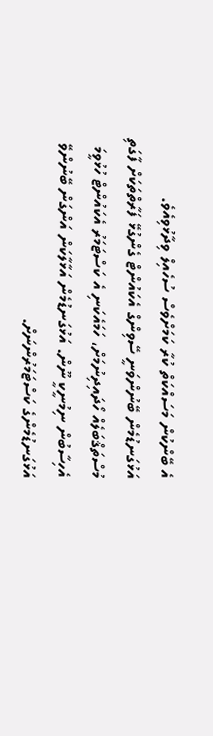އެ ބޭންކުން މަސައްކަތް ކުރާ ކަމަށްވެސް ސުހެއިލް ވިދާޅުވިއެވެ.
އަޅުގަނޑުމެން ބޭނުންވަނީ ސޭވިންގް އެކައުންޓް ގެންގުޅޭ ފަރާތްތަކަށް ފާގަތި މުސްތަޤްބަލެއް ހޯދައިދިނުމަށް، ހަމައެކަނި އެ ކަސްޓަމަރު އެކައުންޓް ހުޅުވީމަ އެހިސާބުން ނިމުނީކީ ނޫން. އަޅުގަނޑުމެން އަޅާލާކަން އަންގަން ބޭނުންވޭ އަޅުގަނޑުމެންގެ ކަސްޓަމަރުންނަށް.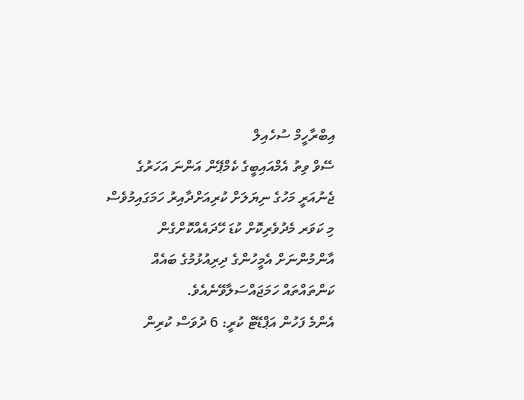އިބްރާހީމް ސުހެއިލް
ސޭވް ވިތު އެމްއައިބީގެ ކެމްޕޭން އަންނަ އަހަރުގެ ޖެނުއަރީ މަހުގެ ނިޔަލަށް ކުރިއަށްދާއިރު ހަމަގައިމުވެސް މި ކަވަރ މެދުވެރިކޮށް ކުޑަ ހޭދައެއްކޮށްގެން އާންމުންނަށް އެމީހުންގެ ދިރިއުޅުމުގެ ބައެއް ކަންތައްތައް ހަމަޖައްސަލާވޭނެއެވެ.
އެންމެ ފަހުން އަޕްޑޭޓް ކުރީ: 6 ދުވަސް ކުރިން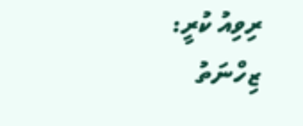ރިވިއު ކުރީ: ޒިހްނަތު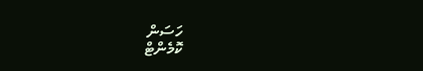ހަސަން
ކޮމެންޓް